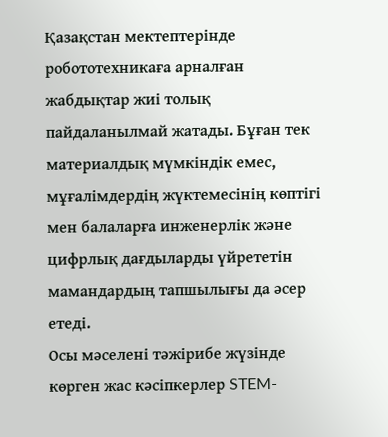Қазақстан мектептерінде робототехникаға арналған жабдықтар жиі толық пайдаланылмай жатады. Бұған тек материалдық мүмкіндік емес, мұғалімдердің жүктемесінің көптігі мен балаларға инженерлік және цифрлық дағдыларды үйрететін мамандардың тапшылығы да әсер етеді.
Осы мәселені тәжірибе жүзінде көрген жас кәсіпкерлер STEM-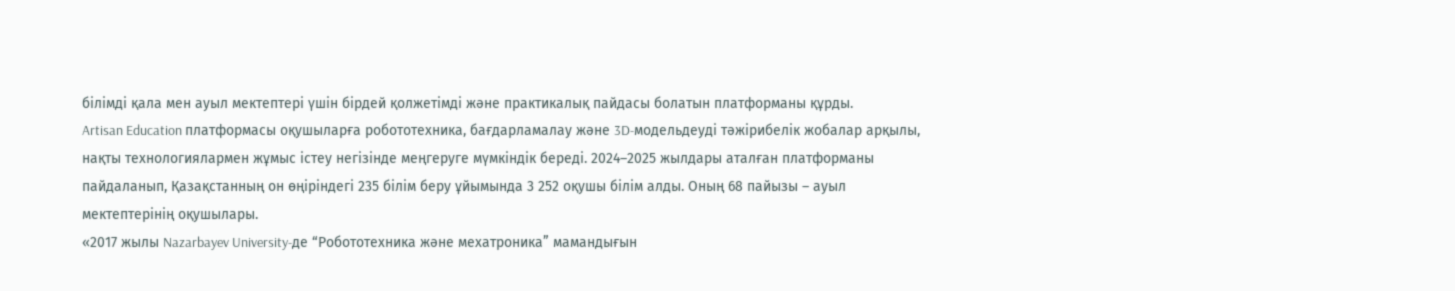білімді қала мен ауыл мектептері үшін бірдей қолжетімді және практикалық пайдасы болатын платформаны құрды.
Artisan Education платформасы оқушыларға робототехника, бағдарламалау және 3D-модельдеуді тәжірибелік жобалар арқылы, нақты технологиялармен жұмыс істеу негізінде меңгеруге мүмкіндік береді. 2024–2025 жылдары аталған платформаны пайдаланып, Қазақстанның он өңіріндегі 235 білім беру ұйымында 3 252 оқушы білім алды. Оның 68 пайызы – ауыл мектептерінің оқушылары.
«2017 жылы Nazarbayev University-де “Робототехника және мехатроника” мамандығын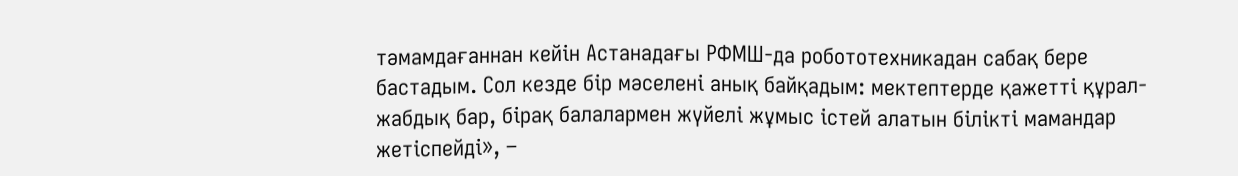тәмамдағаннан кейін Астанадағы РФМШ-да робототехникадан сабақ бере бастадым. Сол кезде бір мәселені анық байқадым: мектептерде қажетті құрал-жабдық бар, бірақ балалармен жүйелі жұмыс істей алатын білікті мамандар жетіспейді», –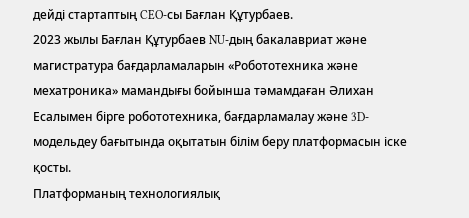дейді стартаптың CEO-сы Бағлан Құтурбаев.
2023 жылы Бағлан Құтурбаев NU-дың бакалавриат және магистратура бағдарламаларын «Робототехника және мехатроника» мамандығы бойынша тәмамдаған Әлихан Есалымен бірге робототехника, бағдарламалау және 3D-модельдеу бағытында оқытатын білім беру платформасын іске қосты.
Платформаның технологиялық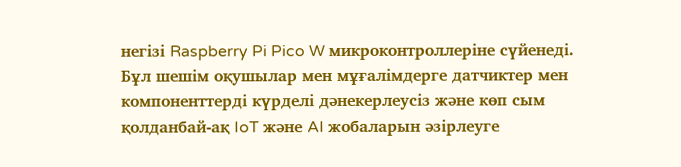негізі Raspberry Pi Pico W микроконтроллеріне сүйенеді. Бұл шешім оқушылар мен мұғалімдерге датчиктер мен компоненттерді күрделі дәнекерлеусіз және көп сым қолданбай-ақ IoT және AI жобаларын әзірлеуге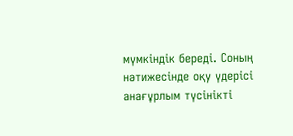мүмкіндік береді. Соның нәтижесінде оқу үдерісі анағұрлым түсінікті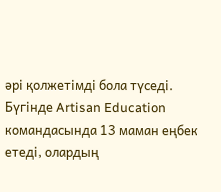әрі қолжетімді бола түседі.
Бүгінде Artisan Education командасында 13 маман еңбек етеді, олардың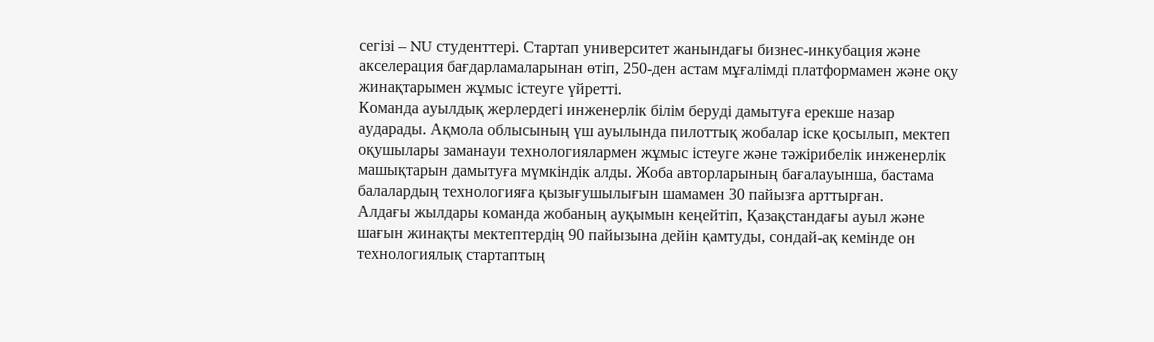сегізі – NU студенттері. Стартап университет жанындағы бизнес-инкубация және акселерация бағдарламаларынан өтіп, 250-ден астам мұғалімді платформамен және оқу жинақтарымен жұмыс істеуге үйретті.
Команда ауылдық жерлердегі инженерлік білім беруді дамытуға ерекше назар аударады. Ақмола облысының үш ауылында пилоттық жобалар іске қосылып, мектеп оқушылары заманауи технологиялармен жұмыс істеуге және тәжірибелік инженерлік машықтарын дамытуға мүмкіндік алды. Жоба авторларының бағалауынша, бастама балалардың технологияға қызығушылығын шамамен 30 пайызға арттырған.
Алдағы жылдары команда жобаның ауқымын кеңейтіп, Қазақстандағы ауыл және шағын жинақты мектептердің 90 пайызына дейін қамтуды, сондай-ақ кемінде он технологиялық стартаптың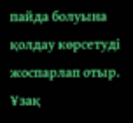пайда болуына қолдау көрсетуді жоспарлап отыр. Ұзақ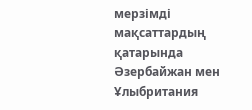мерзімді мақсаттардың қатарында Әзербайжан мен Ұлыбритания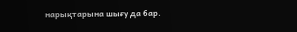нарықтарына шығу да бар.